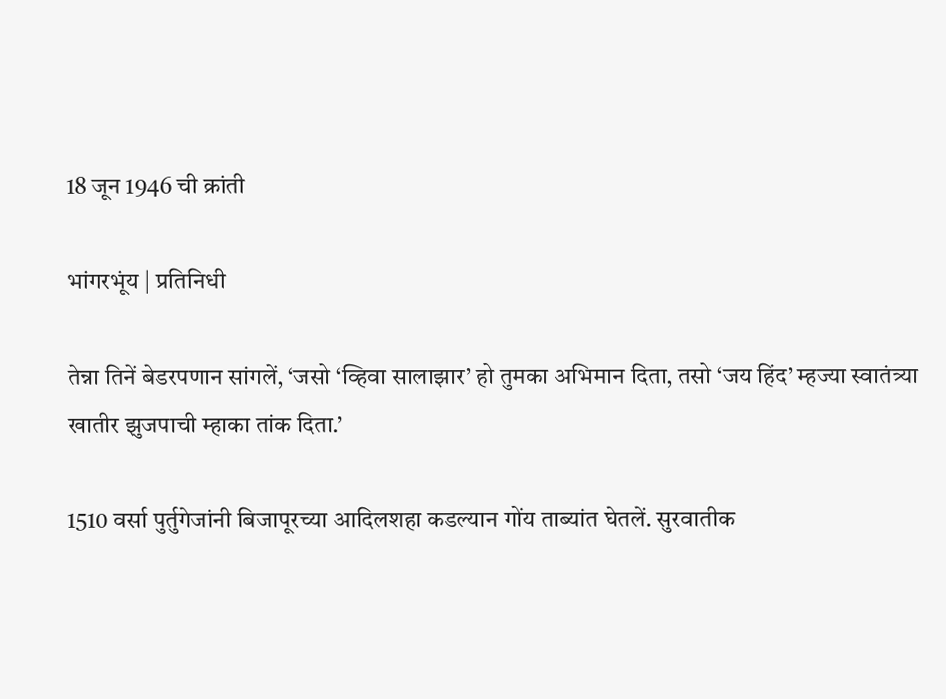18 जून 1946 ची क्रांती

भांगरभूंय | प्रतिनिधी

तेन्ना तिनें बेडरपणान सांगलें, ‘जसो ‘व्हिवा सालाझार’ हो तुमका अभिमान दिता, तसो ‘जय हिंद’ म्हज्या स्वातंत्र्या खातीर झुजपाची म्हाका तांक दिता.’

1510 वर्सा पुर्तुगेजांनी बिजापूरच्या आदिलशहा कडल्यान गोंय ताब्यांत घेतलें. सुरवातीक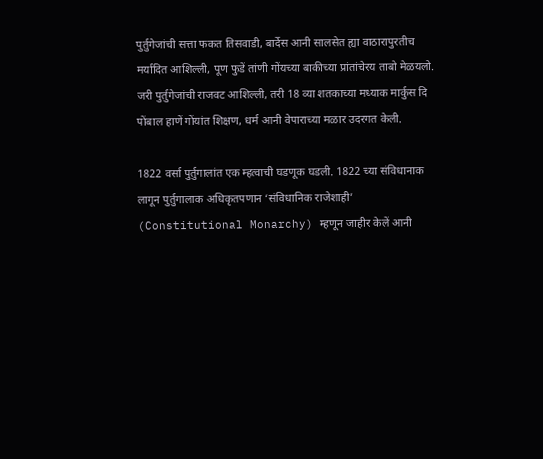पुर्तुगेजांची सत्ता फकत तिसवाडी, बार्देस आनी सालसेत ह्या वाठारापुरतीच मर्यादित आशिल्ली, पूण फुडें तांणी गोंयच्या बाकीच्या प्रांतांचेरय ताबो मेळयलो. जरी पुर्तुगेजांची राजवट आशिल्ली, तरी 18 व्या शतकाच्या मध्याक मार्कुस दि पोंबाल हाणें गोंयांत शिक्षण, धर्म आनी वेपाराच्या मळार उदरगत केली.

1822 वर्सा पुर्तुगालांत एक म्हत्वाची घडणूक घडली. 1822 च्या संविधानाक लागून पुर्तुगालाक अधिकृतपणान ‘संविधानिक राजेशाही’ (Constitutional Monarchy) म्हणून जाहीर केलें आनी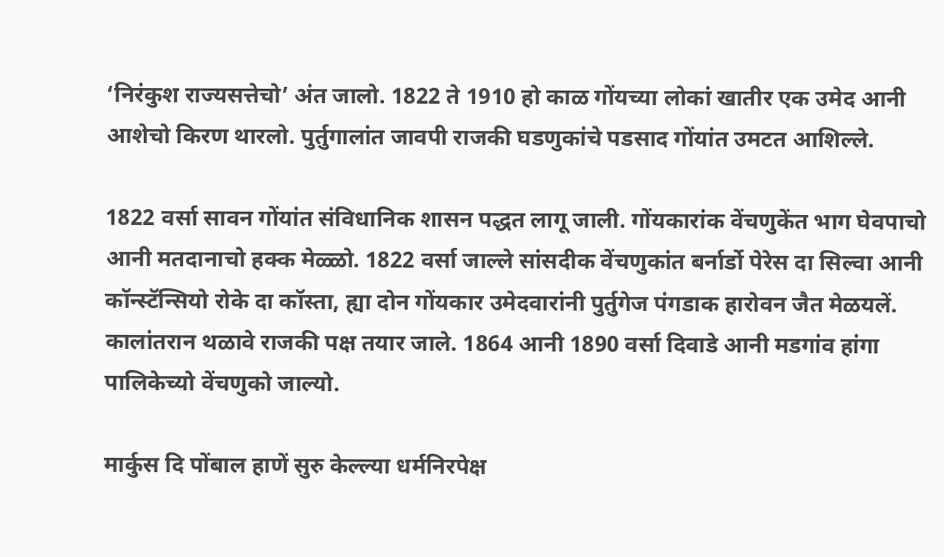‘निरंकुश राज्यसत्तेचो’ अंत जालो. 1822 ते 1910 हो काळ गोंयच्या लोकां खातीर एक उमेद आनी आशेचो किरण थारलो. पुर्तुगालांत जावपी राजकी घडणुकांचे पडसाद गोंयांत उमटत आशिल्ले.

1822 वर्सा सावन गोंयांत संविधानिक शासन पद्धत लागू जाली. गोंयकारांक वेंचणुकेंत भाग घेवपाचो आनी मतदानाचो हक्क मेळ्ळो. 1822 वर्सा जाल्ले सांसदीक वेंचणुकांत बर्नार्डो पेरेस दा सिल्वा आनी कॉन्स्टॅन्सियो रोके दा कॉस्ता, ह्या दोन गोंयकार उमेदवारांनी पुर्तुगेज पंगडाक हारोवन जैत मेळयलें. कालांतरान थळावे राजकी पक्ष तयार जाले. 1864 आनी 1890 वर्सा दिवाडे आनी मडगांव हांगा पालिकेच्यो वेंचणुको जाल्यो.

मार्कुस दि पोंबाल हाणें सुरु केल्ल्या धर्मनिरपेक्ष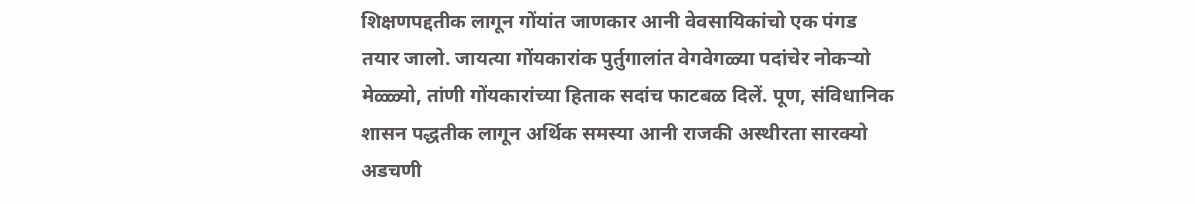शिक्षणपद्दतीक लागून गोंयांत जाणकार आनी वेवसायिकांचो एक पंगड तयार जालो. जायत्या गोंयकारांक पुर्तुगालांत वेगवेगळ्या पदांचेर नोकऱ्यो मेळ्ळ्यो, तांणी गोंयकारांच्या हिताक सदांच फाटबळ दिलें. पूण, संविधानिक शासन पद्धतीक लागून अर्थिक समस्या आनी राजकी अस्थीरता सारक्यो अडचणी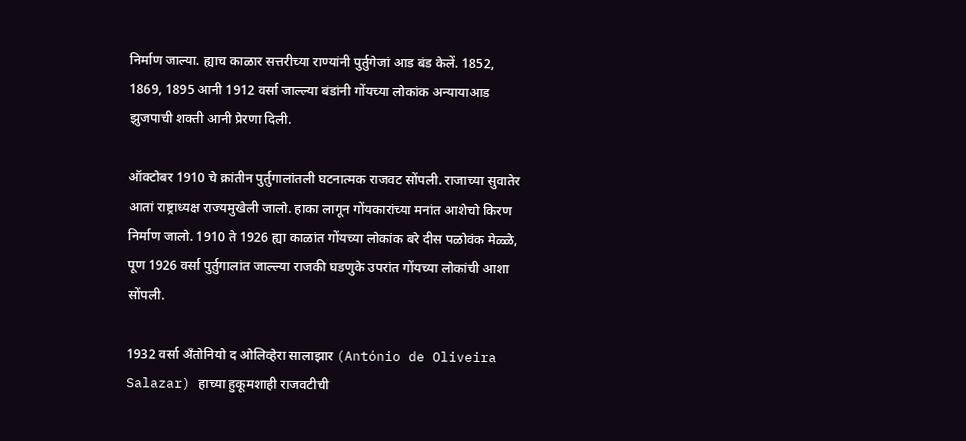निर्माण जाल्या. ह्याच काळार सत्तरीच्या राण्यांनी पुर्तुगेजां आड बंड केलें. 1852, 1869, 1895 आनी 1912 वर्सा जाल्ल्या बंडांनी गोंयच्या लोकांक अन्यायाआड झुजपाची शक्ती आनी प्रेरणा दिली.

ऑक्टोबर 1910 चे क्रांतीन पुर्तुगालांतली घटनात्मक राजवट सोंपली. राजाच्या सुवातेर आतां राष्ट्राध्यक्ष राज्यमुखेली जालो. हाका लागून गोंयकारांच्या मनांत आशेचो किरण निर्माण जालो. 1910 ते 1926 ह्या काळांत गोंयच्या लोकांक बरे दीस पळोवंक मेळ्ळे, पूण 1926 वर्सा पुर्तुगालांत जाल्ल्या राजकी घडणुके उपरांत गोंयच्या लोकांची आशा सोंपली.

1932 वर्सा अँतोनियो द ओलिव्हेरा सालाझार (António de Oliveira Salazar) हाच्या हुकूमशाही राजवटीची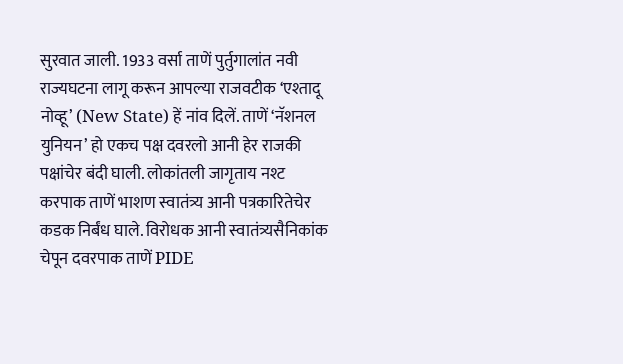सुरवात जाली. 1933 वर्सा ताणें पुर्तुगालांत नवी राज्यघटना लागू करून आपल्या राजवटीक ‘एश्तादू नोव्हू’ (New State) हें नांव दिलें. ताणें ‘नॅशनल युनियन’ हो एकच पक्ष दवरलो आनी हेर राजकी पक्षांचेर बंदी घाली. लोकांतली जागृताय नश्ट करपाक ताणें भाशण स्वातंत्र्य आनी पत्रकारितेचेर कडक निर्बंध घाले. विरोधक आनी स्वातंत्र्यसैनिकांक चेपून दवरपाक ताणें PIDE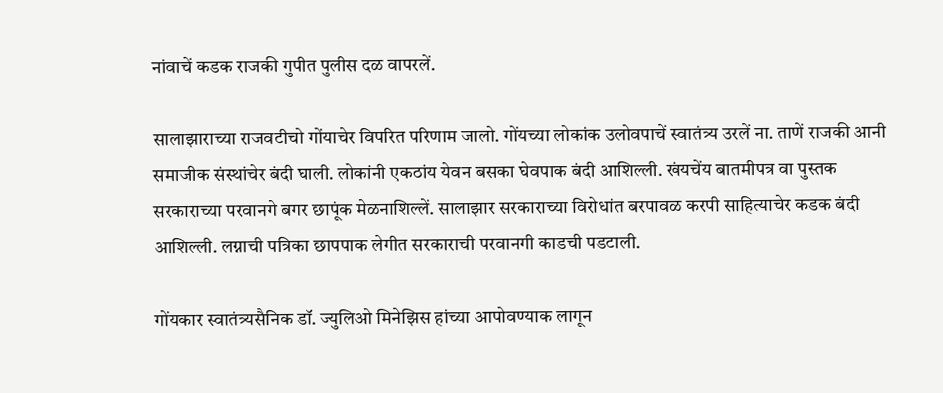नांवाचें कडक राजकी गुपीत पुलीस दळ वापरलें.

सालाझाराच्या राजवटीचो गोंयाचेर विपरित परिणाम जालो. गोंयच्या लोकांक उलोवपाचें स्वातंत्र्य उरलें ना. ताणें राजकी आनी समाजीक संस्थांचेर बंदी घाली. लोकांनी एकठांय येवन बसका घेवपाक बंदी आशिल्ली. खंयचेंय बातमीपत्र वा पुस्तक सरकाराच्या परवानगे बगर छापूंक मेळनाशिल्लें. सालाझार सरकाराच्या विरोधांत बरपावळ करपी साहित्याचेर कडक बंदी आशिल्ली. लग्नाची पत्रिका छापपाक लेगीत सरकाराची परवानगी काडची पडटाली.

गोंयकार स्वातंत्र्यसैनिक डॉ. ज्युलिओ मिनेझिस हांच्या आपोवण्याक लागून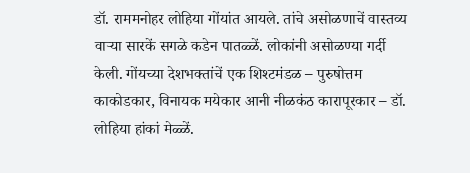डॉ. राममनोहर लोहिया गोंयांत आयले. तांचे असोळणाचें वास्तव्य वाऱ्या सारकें सगळे कडेन पातळ्ळें. लोकांनी असोळण्या गर्दी केली. गोंयच्या देशभक्तांचें एक शिश्टमंडळ – पुरुषोत्तम काकोडकार, विनायक मयेकार आनी नीळकंठ कारापूरकार – डॉ. लोहिया हांकां मेळ्ळें.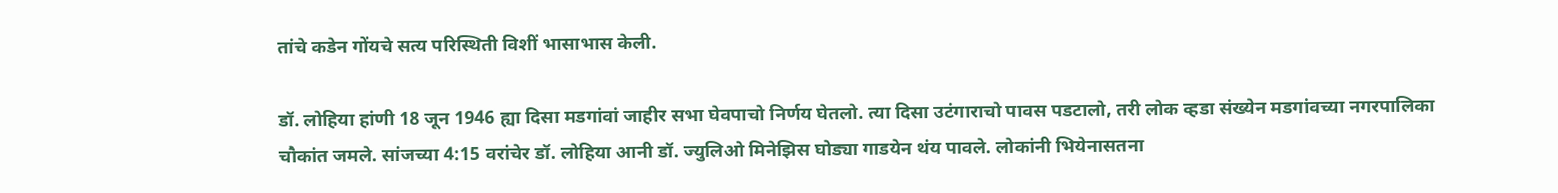तांचे कडेन गोंयचे सत्य परिस्थिती विशीं भासाभास केली.

डॉ. लोहिया हांणी 18 जून 1946 ह्या दिसा मडगांवां जाहीर सभा घेवपाचो निर्णय घेतलो. त्या दिसा उटंगाराचो पावस पडटालो, तरी लोक व्हडा संख्येन मडगांवच्या नगरपालिका चौकांत जमले. सांजच्या 4:15 वरांचेर डॉ. लोहिया आनी डॉ. ज्युलिओ मिनेझिस घोड्या गाडयेन थंय पावले. लोकांनी भियेनासतना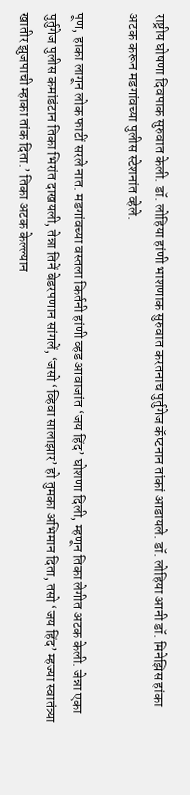राष्ट्रीय घोषणा दिवपाक सुरुवात केली. डॉ. लोहिया हांणी भाशणाक सुरुवात करतनाच पुर्तुगेज कॅप्टनान तांकां आडायले. डॉ. लोहिया आनी डॉ. मिनेझिस हांका अटक करून मडगांवच्या पुलीस स्टेशनांत व्हेले.

पूण, हाका लागून लोक फाटीं सरले नात. मडगांवच्या वस्तला किर्तनी हांणी व्हड आवाजांत ‘जय हिंद’ घोशणा दिली, म्हणून तिका लेगीत अटक केली. जेन्ना एका पुर्तुगेज पुलीस कमांडंटान तिका भिरांत दाखयली, तेन्ना तिनें बेडरपणान सांगलें, ‘जसो ‘व्हिवा सालाझार’ हो तुमका अभिमान दिता, तसो ‘जय हिंद’ म्हज्या स्वातंत्र्या खातीर झुजपाची म्हाका तांक दिता.’ तिका अटक केल्ल्यान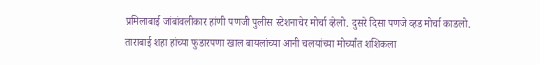प्रमिलाबाई जांबांवलीकार हांणी पणजी पुलीस स्टेशनाचेर मोर्चा व्हेलो. दुसरे दिसा पणजे व्हड मोर्चा काडलो. ताराबाई शहा हांच्या फुडारपणा खाल बायलांच्या आनी चलयांच्या मोर्च्यांत शशिकला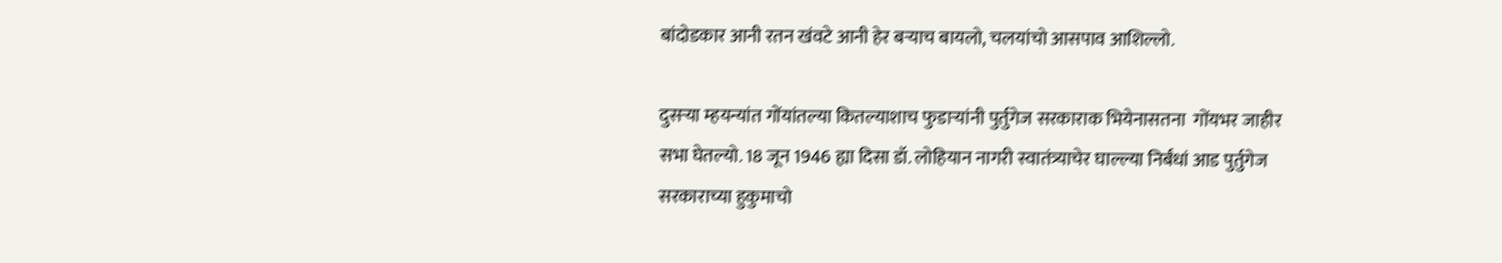बांदोडकार आनी रतन खंवटे आनी हेर बऱ्याच बायलो, चलयांचो आसपाव आशिल्लो.

दुसऱ्या म्हयन्यांत गोंयांतल्या कितल्याशाच फुडाऱ्यांनी पुर्तुगेज सरकाराक भियेनासतना  गोंयभर जाहीर सभा घेतल्यो. 18 जून 1946 ह्या दिसा डॉ. लोहियान नागरी स्वातंत्र्याचेर घाल्ल्या निर्बंधां आड पुर्तुगेज सरकाराच्या हुकुमाचो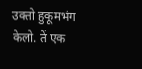उक्तो हुकूमभंग केलो. तें एक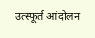उत्स्फूर्त आंदोलन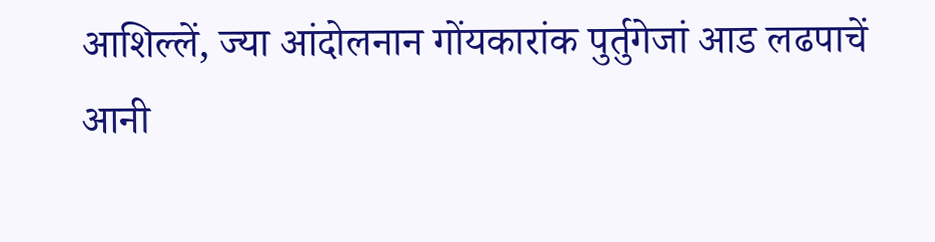आशिल्लें, ज्या आंदोलनान गोंयकारांक पुर्तुगेजां आड लढपाचें आनी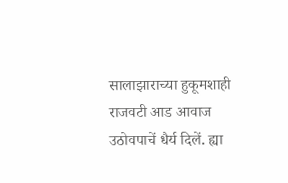सालाझाराच्या हुकूमशाही राजवटी आड आवाज उठोवपाचें धैर्य दिलें. ह्या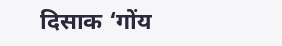दिसाक ‘गोंय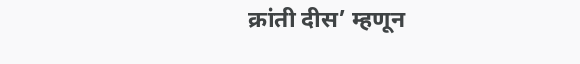क्रांती दीस’ म्हणून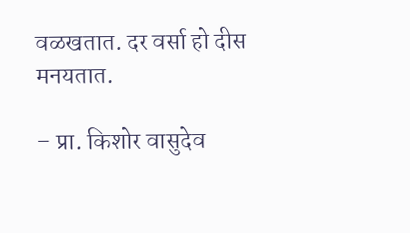वळखतात. दर वर्सा हो दीस मनयतात.

– प्रा. किशोर वासुदेव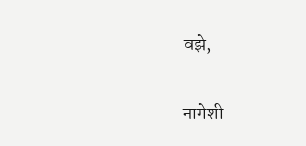वझे,

नागेशी